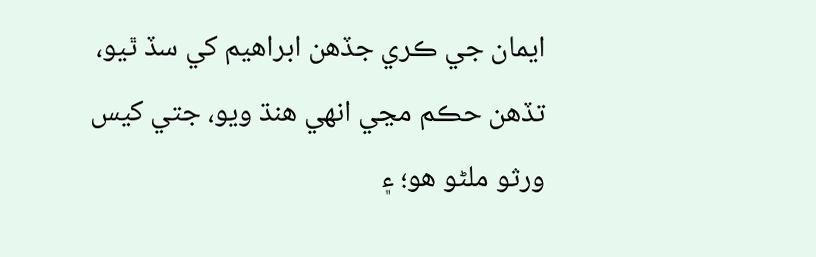ايمان جي ڪري جڏهن ابراهيم کي سڏ ٿيو، تڏهن حڪم مڃي انهي هنڌ ويو، جتي کيس ورثو ملڻو هو؛ ۽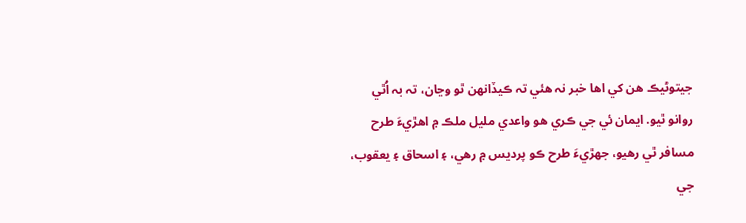جيتوڻيڪ هن کي اها خبر نہ هئي تہ ڪيڏانهن ٿو وڃان، تہ بہ اُٿي روانو ٿيو. ايمان ئي جي ڪري هو واعدي مليل ملڪ ۾ اهڙيءَ طرح مسافر ٿي رهيو، جهڙيءَ طرح ڪو پرديس ۾ رهي، ۽ اسحاق ۽ يعقوب، جي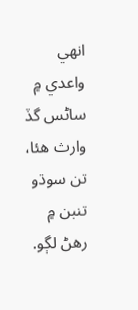انهي واعدي ۾ ساڻس گڏ وارث هئا، تن سوڌو تنبن ۾ رهڻ لڳو.